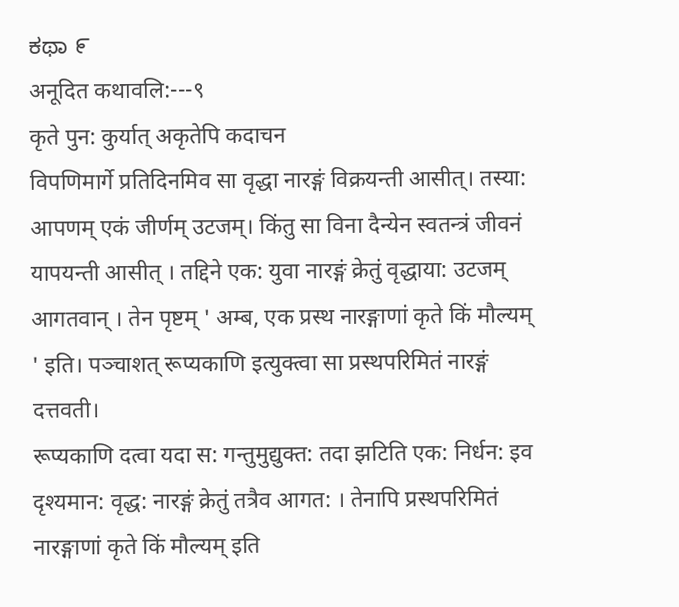ಕಥಾ ೯
अनूदित कथावलि:---९
कृते पुन: कुर्यात् अकृतेपि कदाचन
विपणिमार्गे प्रतिदिनमिव सा वृद्धा नारङ्गं विक्रयन्ती आसीत्। तस्या: आपणम् एकं जीर्णम् उटजम्। किंतु सा विना दैन्येन स्वतन्त्रं जीवनं यापयन्ती आसीत् । तद्दिने एक: युवा नारङ्गं क्रेतुं वृद्धाया: उटजम् आगतवान् । तेन पृष्टम् ' अम्ब, एक प्रस्थ नारङ्गाणां कृते किं मौल्यम् ' इति। पञ्चाशत् रूप्यकाणि इत्युक्त्वा सा प्रस्थपरिमितं नारङ्गं दत्तवती।
रूप्यकाणि दत्वा यदा स: गन्तुमुद्युक्त: तदा झटिति एक: निर्धन: इव दृश्यमान: वृद्ध: नारङ्गं क्रेतुं तत्रैव आगत: । तेनापि प्रस्थपरिमितं नारङ्गाणां कृते किं मौल्यम् इति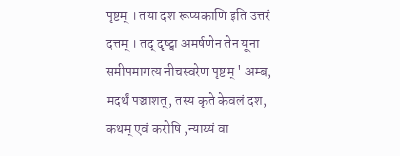पृष्टम् । तया दश रूप्यकाणि इति उत्तरं दत्तम् । तद् दृष्ट्वा अमर्षणेन तेन यूना समीपमागत्य नीचस्वरेण पृष्टम् ' अम्ब, मदर्थं पञ्चाशत्, तस्य कृते केवलं दश, कथम् एवं करोषि ,न्याय्यं वा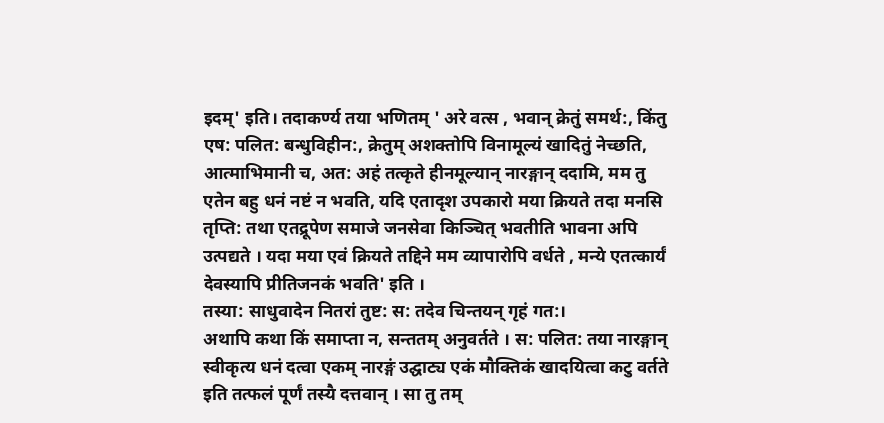इदम्' इति। तदाकर्ण्य तया भणितम् ' अरे वत्स , भवान् क्रेतुं समर्थ:, किंतु एष: पलित: बन्धुविहीन:, क्रेतुम् अशक्तोपि विनामूल्यं खादितुं नेच्छति, आत्माभिमानी च, अत: अहं तत्कृते हीनमूल्यान् नारङ्गान् ददामि, मम तु एतेन बहु धनं नष्टं न भवति, यदि एतादृश उपकारो मया क्रियते तदा मनसि तृप्ति: तथा एतद्रूपेण समाजे जनसेवा किञ्चित् भवतीति भावना अपि उत्पद्यते । यदा मया एवं क्रियते तद्दिने मम व्यापारोपि वर्धते , मन्ये एतत्कार्यं देवस्यापि प्रीतिजनकं भवति' इति ।
तस्या: साधुवादेन नितरां तुष्ट: स: तदेव चिन्तयन् गृहं गत:।
अथापि कथा किं समाप्ता न, सन्ततम् अनुवर्तते । स: पलित: तया नारङ्गान् स्वीकृत्य धनं दत्वा एकम् नारङ्गं उद्घाट्य एकं मौक्तिकं खादयित्वा कटु वर्तते इति तत्फलं पूर्णं तस्यै दत्तवान् । सा तु तम्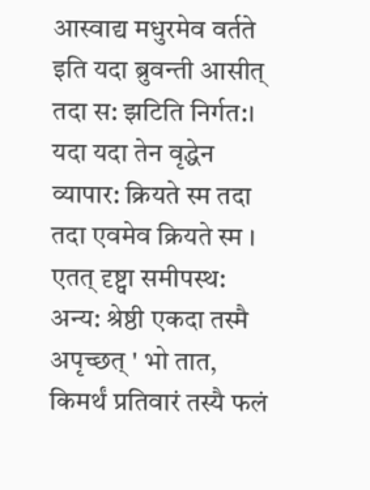आस्वाद्य मधुरमेव वर्तते इति यदा ब्रुवन्ती आसीत् तदा स: झटिति निर्गत:। यदा यदा तेन वृद्धेन व्यापार: क्रियते स्म तदा तदा एवमेव क्रियते स्म । एतत् दृष्ट्वा समीपस्थ: अन्य: श्रेष्ठी एकदा तस्मै अपृच्छत् ' भो तात, किमर्थं प्रतिवारं तस्यै फलं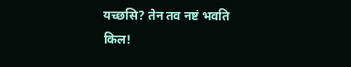यच्छसि? तेन तव नष्टं भवति किल!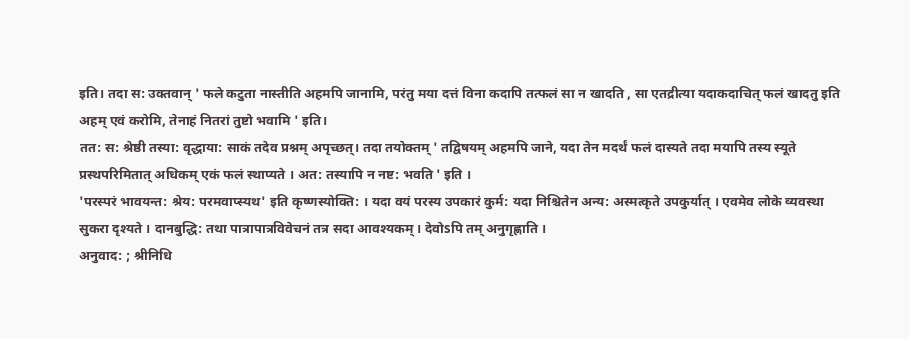इति। तदा स: उक्तवान् ' फले कटुता नास्तीति अहमपि जानामि, परंतु मया दत्तं विना कदापि तत्फलं सा न खादति , सा एतद्रीत्या यदाकदाचित् फलं खादतु इति अहम् एवं करोमि, तेनाहं नितरां तुष्टो भवामि ' इति।
तत: स: श्रेष्ठी तस्या: वृद्धाया: साकं तदेव प्रश्नम् अपृच्छत्। तदा तयोक्तम् ' तद्विषयम् अहमपि जाने, यदा तेन मदर्थं फलं दास्यते तदा मयापि तस्य स्यूते प्रस्थपरिमितात् अधिकम् एकं फलं स्थाप्यते । अत: तस्यापि न नष्ट: भवति ' इति ।
'परस्परं भावयन्त: श्रेय: परमवाप्स्यथ' इति कृष्णस्योक्ति: । यदा वयं परस्य उपकारं कुर्म: यदा निश्चितेन अन्य: अस्मत्कृते उपकुर्यात् । एवमेव लोके व्यवस्था सुकरा दृश्यते । दानबुद्धि: तथा पात्रापात्रविवेचनं तत्र सदा आवश्यकम् । देवोsपि तम् अनुगृह्णाति ।
अनुवाद: ; श्रीनिधि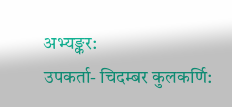अभ्यङ्कर:
उपकर्ता- चिदम्बर कुलकर्णि: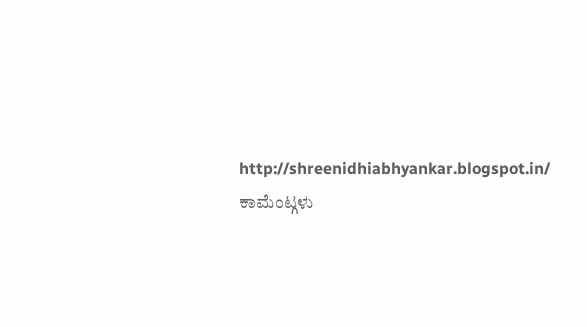http://shreenidhiabhyankar.blogspot.in/
ಕಾಮೆಂಟ್ಗಳು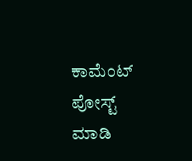ಕಾಮೆಂಟ್ ಪೋಸ್ಟ್ ಮಾಡಿ